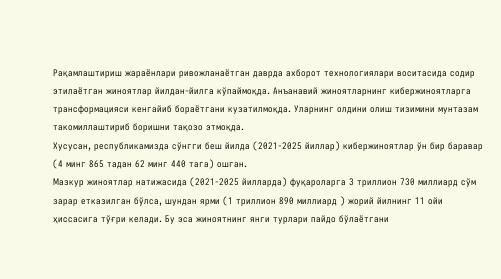Рақамлаштириш жараёнлари ривожланаётган даврда ахборот технологиялари воситасида содир этилаётган жиноятлар йилдан-йилга кўпаймоқда. Анъанавий жиноятларнинг кибержиноятларга трансформацияси кенгайиб бораётгани кузатилмоқда. Уларнинг олдини олиш тизимини мунтазам такомиллаштириб боришни тақозо этмоқда.
Хусусан, республикамизда сўнгги беш йилда (2021-2025 йиллар) кибержиноятлар ўн бир баравар (4 минг 865 тадан 62 минг 440 тага) ошган.
Мазкур жиноятлар натижасида (2021-2025 йилларда) фуқароларга 3 триллион 730 миллиард сўм зарар етказилган бўлса, шундан ярми (1 триллион 890 миллиард ) жорий йилнинг 11 ойи ҳиссасига тўғри келади. Бу эса жиноятнинг янги турлари пайдо бўлаётгани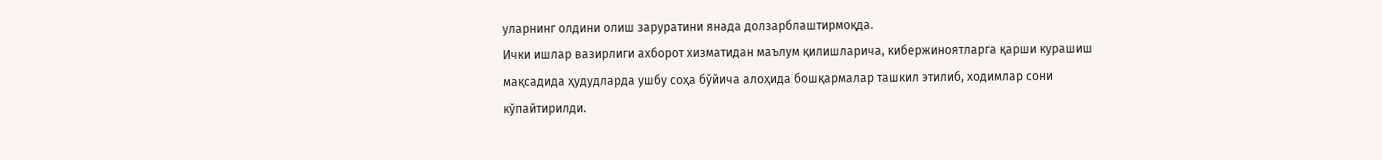уларнинг олдини олиш заруратини янада долзарблаштирмоқда.
Ички ишлар вазирлиги ахборот хизматидан маълум қилишларича, кибержиноятларга қарши курашиш мақсадида ҳудудларда ушбу соҳа бўйича алоҳида бошқармалар ташкил этилиб, ходимлар сони кўпайтирилди.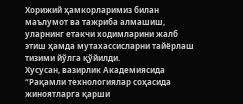Хорижий ҳамкорларимиз билан маълумот ва тажриба алмашиш, уларнинг етакчи ходимларини жалб этиш ҳамда мутахассисларни тайёрлаш тизими йўлга қўйилди.
Хусусан, вазирлик Академиясида “Рақамли технологиялар соҳасида жиноятларга қарши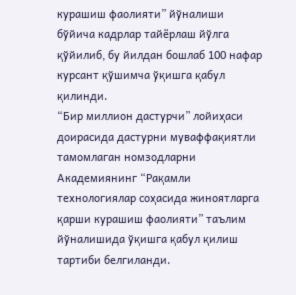курашиш фаолияти” йўналиши бўйича кадрлар тайёрлаш йўлга қўйилиб, бу йилдан бошлаб 100 нафар курсант қўшимча ўқишга қабул қилинди.
“Бир миллион дастурчи” лойиҳаси доирасида дастурни муваффақиятли тамомлаган номзодларни Академиянинг “Рақамли технологиялар соҳасида жиноятларга қарши курашиш фаолияти” таълим йўналишида ўқишга қабул қилиш тартиби белгиланди.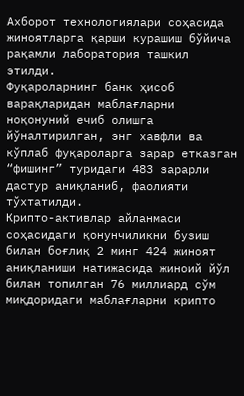Ахборот технологиялари соҳасида жиноятларга қарши курашиш бўйича рақамли лаборатория ташкил этилди.
Фуқароларнинг банк ҳисоб варақларидан маблағларни ноқонуний ечиб олишга йўналтирилган, энг хавфли ва кўплаб фуқароларга зарар етказган “фишинг” туридаги 483 зарарли дастур аниқланиб, фаолияти тўхтатилди.
Крипто-активлар айланмаси соҳасидаги қонунчиликни бузиш билан боғлиқ 2 минг 424 жиноят аниқланиши натижасида жиноий йўл билан топилган 76 миллиард сўм миқдоридаги маблағларни крипто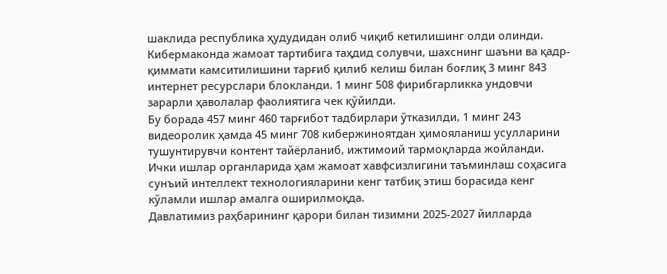шаклида республика ҳудудидан олиб чиқиб кетилишинг олди олинди.
Кибермаконда жамоат тартибига таҳдид солувчи, шахснинг шаъни ва қадр-қиммати камситилишини тарғиб қилиб келиш билан боғлиқ 3 минг 843 интернет ресурслари блокланди. 1 минг 508 фирибгарликка ундовчи зарарли ҳаволалар фаолиятига чек қўйилди.
Бу борада 457 минг 460 тарғибот тадбирлари ўтказилди, 1 минг 243 видеоролик ҳамда 45 минг 708 кибержиноятдан ҳимояланиш усулларини тушунтирувчи контент тайёрланиб, ижтимоий тармоқларда жойланди.
Ички ишлар органларида ҳам жамоат хавфсизлигини таъминлаш соҳасига сунъий интеллект технологияларини кенг татбиқ этиш борасида кенг кўламли ишлар амалга оширилмоқда.
Давлатимиз раҳбарининг қарори билан тизимни 2025-2027 йилларда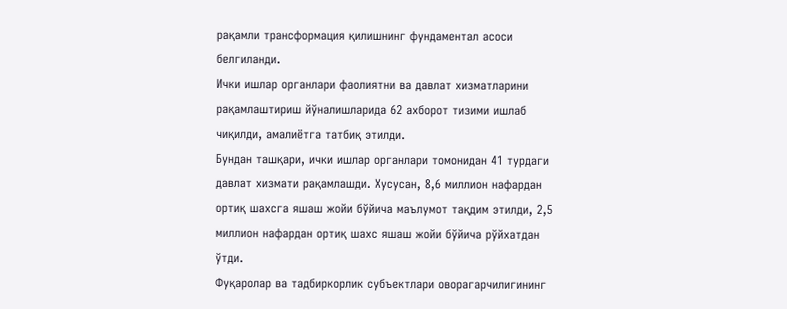рақамли трансформация қилишнинг фундаментал асоси белгиланди.
Ички ишлар органлари фаолиятни ва давлат хизматларини рақамлаштириш йўналишларида 62 ахборот тизими ишлаб чиқилди, амалиётга татбиқ этилди.
Бундан ташқари, ички ишлар органлари томонидан 41 турдаги давлат хизмати рақамлашди. Хусусан, 8,6 миллион нафардан ортиқ шахсга яшаш жойи бўйича маълумот тақдим этилди, 2,5 миллион нафардан ортиқ шахс яшаш жойи бўйича рўйхатдан ўтди.
Фуқаролар ва тадбиркорлик субъектлари оворагарчилигининг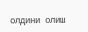олдини олиш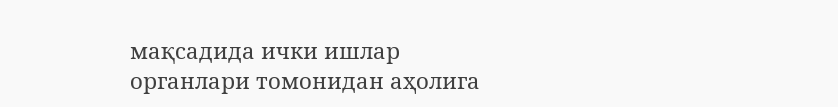мақсадида ички ишлар органлари томонидан аҳолига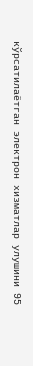кўрсатилаётган электрон хизматлар улушини 95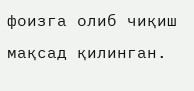фоизга олиб чиқиш мақсад қилинган.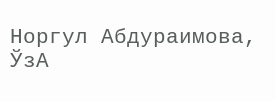Норгул Абдураимова, ЎзА